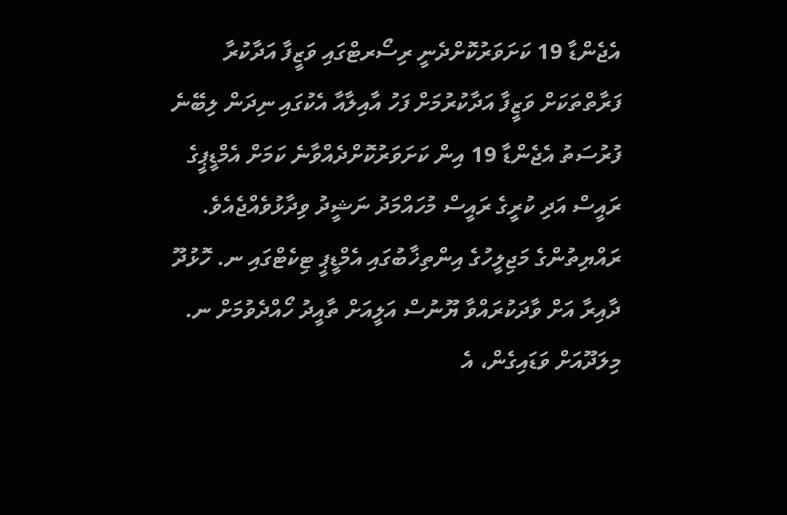އެޖެންޑާ 19 ކަށަވަރުކޮށްދެނީ ރިސޯރޓްގައި ވަޒީފާ އަދާކުރާ ފަރާތްތަކަށް ވަޒީފާ އަދާކުރުމަށް ފަހު އާއިލާއާ އެކުގައި ނިދަން ލިބޭނެ ފުރުސަތު އެޖެންޑާ 19 އިން ކަށަވަރުކޮށްދެއްވާނެ ކަމަށް އެމްޑީޕީގެ ރައީސް އަދި ކުރީގެ ރައީސް މުހައްމަދު ނަޝީދު ވިދާޅުވެއްޖެއެވެ.
ރައްޔިތުންގެ މަޖިލީހުގެ އިންތިޚާބުގައި އެމްޑީޕީ ޓިކެޓްގައި ނ. ހޮޅުދޫ ދާއިރާ އަށް ވާދަކުރައްވާ ޔޫނުސް އަލީއަށް ތާއީދު ހޯއްދެވުމަށް ނ. މިލަދޫއަށް ވަޑައިގެން، އެ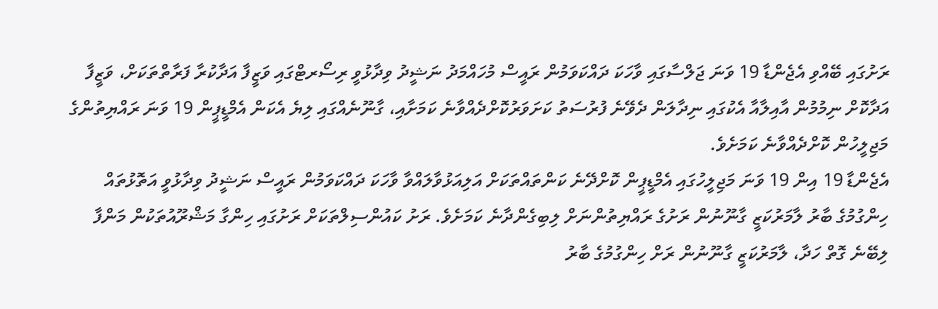ރަށުގައި ބޭއްވި އެޖެންޑާ 19 ވަނަ ޖަލްސާގައި ވާހަކަ ދައްކަވަމުން ރައީސް މުހައްމަދު ނަޝީދު ވިދާޅުވީ ރިސޯރޓްގައި ވަޒީފާ އަދާކުރާ ފަރާތްތަކަށް، ވަޒީފާ އަދާކޮށް ނިމުމުން އާއިލާއާ އެކުގައި ނިދާލަން ދެވޭނެ ފުރުސަތު ކަށަވަރުކޮށްދެއްވާނެ ކަމަށާއި، ގާނޫނެއްގައި ލިޔެ އެކަން އެމްޑީޕީން 19 ވަނަ ރައްޔިތުންގެ މަޖިލީހުން ކޮށްދެއްވާނެ ކަމަށެވެ.
އެޖެންޑާ 19 އިން 19 ވަނަ މަޖިލީހުގައި އެމްޑީޕީން ކޮށްދޭނެ ކަންތައްތަކަށް އަލިއަޅުވާލައްވާ ވާހަކަ ދައްކަވަމުން ރައީސް ނަޝީދު ވިދާޅުވީ އަތޮޅުތައް ހިންގުމުގެ ބާރު ލާމަރުކަޒީ ގާނޫނުން ރަށުގެ ރައްޔިތުންނަށް ލިބިގެންދާނެ ކަމަށެވެ. ރަށު ކައުންސިލްތަކަށް ރަށުގައި ހިންގާ މަޝްރޫއުތަކުން މަންފާ ލިބޭނެ ގޮތް ހަދާ، ލާމަރުކަޒީ ގާނޫނުން ރަށް ހިންގުމުގެ ބާރު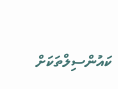ކައުންސިލްތަކަށް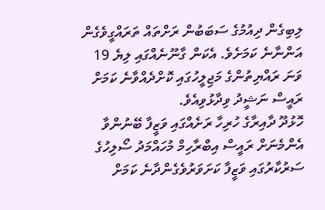ލިބިގެން ދިއުމުގެ ސަބަބުން ރަށްތައް ތަރައްގީވެގެން އަންނާނެ ކަމަށެވެ. އެކަން ގާނޫނެއްގައި ލިޔެ 19 ވަނަ ރައްޔިތުންގެ މަޖިލީހުގައި ކޮށްދެއްވާނެ ކަމަށް ރައީސް ނަޝީދު ވިދާޅުވިއެވެ.
ހޮޅުދޫ ދާއިރާގެ ހުރިހާ ރަށެއްގައި ވަޒީފާ ބޭނުންވާ އެންމެނަށް ރައީސް އިބްރާހިމް މުހައްމަދު ސޯލިހުގެ ސަރުކާރުގައި ވަޒީފާ ކަށަވަރުވެގެންދާނެ ކަމަށް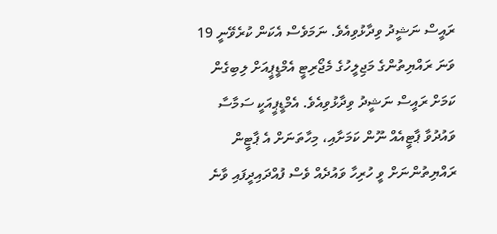ރައީސް ނަޝީދު ވިދާޅުވިއެވެ. ނަމަވެސް އެކަން ކުރެވޭނީ 19 ވަނަ ރައްޔިތުންގެ މަޖިލީހުގެ މެޖޯރިޓީ އެމްޑީޕީއަށް ލިބިގެން ކަމަށް ރައީސް ނަޝީދު ވިދާޅުވިއެވެ. އެމްޑީޕީއަކީ ސަމާސާ ވައުދުވާ ޕާޓީއެއް ނޫން ކަމަށާއި، މިހާތަނަށް އެ ޕާޓީން ރައްޔިތުންނަށް ވީ ހުރިހާ ވައުދެއް ވެސް ފުއްދައިދީފައި ވާނެ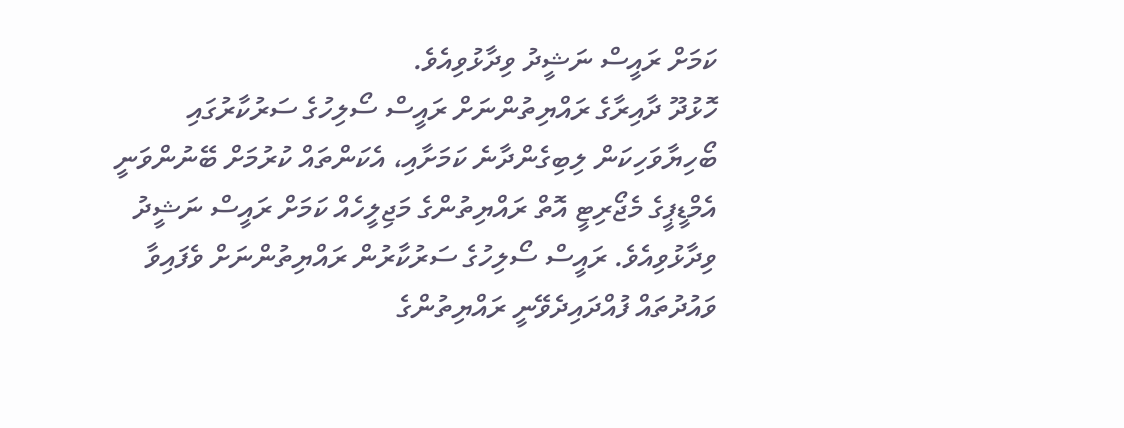ކަމަށް ރައީސް ނަޝީދު ވިދާޅުވިއެވެ.
ހޮޅުދޫ ދާއިރާގެ ރައްޔިތުންނަށް ރައީސް ސޯލިހުގެ ސަރުކާރުގައި ބޯހިޔާވަހިކަން ލިބިގެންދާނެ ކަމަށާއި، އެކަންތައް ކުރުމަށް ބޭނުންވަނީ އެމްޑީޕީގެ މެޖޯރިޓީ އޮތް ރައްޔިތުންގެ މަޖިލީހެއް ކަމަށް ރައީސް ނަޝީދު ވިދާޅުވިއެވެ. ރައީސް ސޯލިހުގެ ސަރުކާރުން ރައްޔިތުންނަށް ވެފައިވާ ވައުދުތައް ފުއްދައިދެވޭނީ ރައްޔިތުންގެ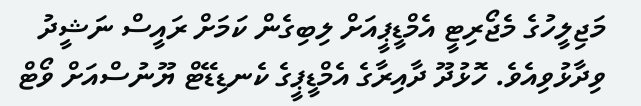މަޖިލީހުގެ މެޖޯރިޓީ އެމްޑީޕީއަށް ލިބިގެން ކަމަށް ރައީސް ނަޝީދު ވިދާޅުވިއެވެ. ހޮޅުދޫ ދާއިރާގެ އެމްޑީޕީގެ ކެނޑިޑޭޓް ޔޫނުސްއަށް ވޯޓް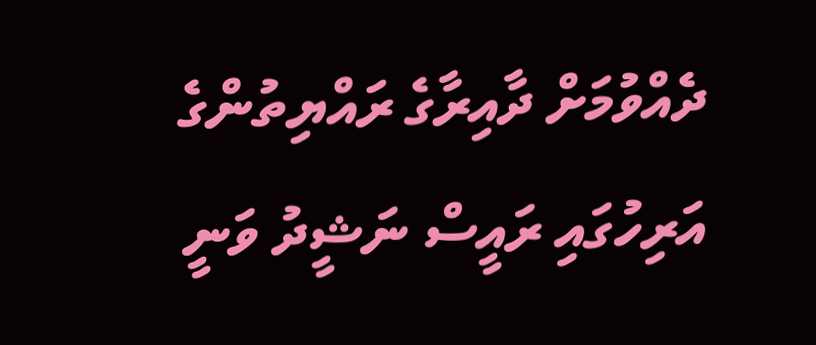ދެއްވުމަށް ދާއިރާގެ ރައްޔިތުންގެ އަރިހުގައި ރައީސް ނަޝީދު ވަނީ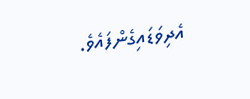އެދިވަޑައިގެންފައެވެ.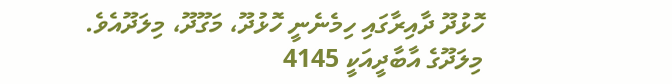ހޮޅުދޫ ދާއިރާގައި ހިމެނެނީ ހޮޅުދޫ، މަގޫދޫ، މިލަދޫއެވެ. މިލަދޫގެ އާބާދީއަކީ 4145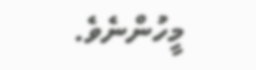މީހުންނެވެ.